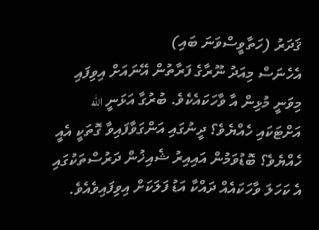ޤަދަރު (ހަތާވީސްވަނަ ބައި)
އެހެނަސް މިއަދު ނޫރާގެ ފަރާތުން އޭނައަށް އިވިފައި މިވަނީ މުޅިން އާ ވާހަކައެކެވެ. ބުރުގާ އަޅަނީ الله އަށްޓަކައި ހެއްޔެވެ؟ ދީނުގައި އަންގަވާފައިވާ ގޮތަކީ އެއީ ހެއްޔެވެ؟ ބޮޑުވަމުން އައިއިރު ޝެއިޚުން ދަރުސްތަކުގައި އެ ކަހަލަ ވާހަކައެއް ދައްކާ އަޑު ފަލަކަށް އިވިފައިވެއެވެ.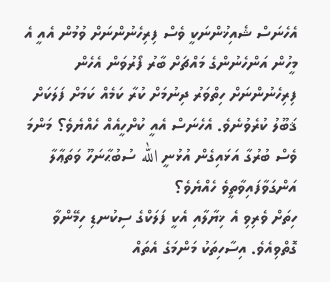އެހެނަސް ޝެއިޚުންނަކީ ވެސް ފިރިހެނުންނަށް ވުމުން އެއީ އެ މީހުން އަންހެނުންގެ މައްޗަށް ބާރު ފޯރުވަން އެހެން ފިރިހެނުންނަށް ހިތްވަރު ދިނުމަށް ކުރާ ކަމެއް ކަމަށް ފަލަކަށް ޤަބޫލު ކުރެވުނެވެ. އެހެނަސް އެއީ ކުށްހީއެއް ހެއްޔެވެ؟ މަންމަ ވެސް ބުރުގާ އަޅައިގެން އުޅުނީ الله ސުބުޙާނަހޫ ވަތަޢާލާ އަންގަވާފައިވާތީވެ ހެއްޔެވެ؟
ހިތަށް ވެރިވި އެ ޚިޔާލާއި އެކީ ފަލަކްގެ ސިކުނޑި ހިމޭންވާ ގޮތްވިއެވެ. އިސާހިތަކު މަންމަގެ އެތައް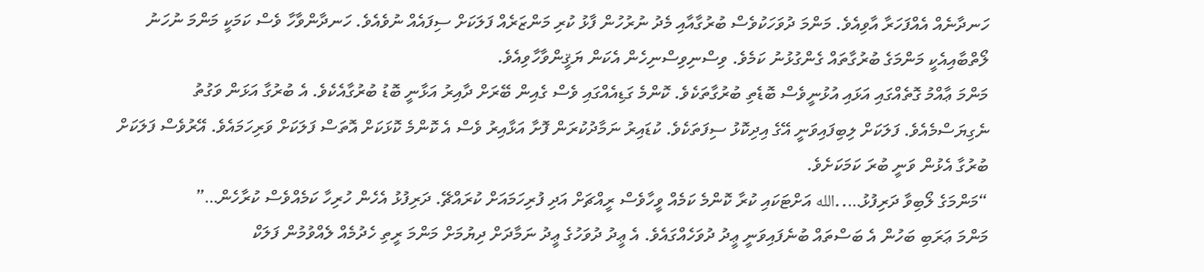ހަނދާނެއް އެއްފަހަރާ އާވިއެވެ. މަންމަ ދުވަހަކުވެސް ބުރުގާއާއި މެދު ނުރުހުން ފާޅު ކުރި މަންޒަރެއް ފަލަކަށް ސިފައެއް ނުވެއެވެ. ހަނދާންވާހާ ވެސް ކަމަކީ މަންމަ ނުހަނު ލޯތްބާއިއެކީ މަންމަގެ ބުރުގާތައް ގެންގުޅުނު ކަމެވެ. ވިސްނިވިސްނިހެން އެކަން ޔަޤީންވާހާވިއެވެ.
މަންމަ ޢާއްމު ގޮތެއްގައި އަޅައި އުޅުނީވެސް ބޮޑެތި ބުރުގާތަކެވެ. ކޮންމެ ގަޑިއެއްގައި ވެސް ގެއިން ބޭރަށް ދާއިރު އަޅާނީ ބޮޑު ބުރުގާއެކެވެ. އެ ބުރުގާ އަޅަން ވަގުތު ނެގިޔަސްމެއެވެ. ފަލަކަށް ލިބިފައިވަނީ އޭގެ އިދިކޮޅު ސިފަތަކެވެ. ކުޑައިރު ނަމާދުކުރަން ފޮށާ އަޅާއިރު ވެސް އެ ކޮންމެ ކޮޅަކަށް އޮތަސް ފަލަކަށް ވަރިހަމައެވެ. އޭރުވެސް ފަލަކަށް ބުރުގާ އެޅުން ވަނީ ބުރަ ކަމަކަށެވެ.
“މަންމަގެ ލޯބިވާ ދަރިފުޅު…..الله އަށްޓަކައި ކުރާ ކޮންމެ ކަމެއް ވީހާވެސް ރީއްޗަށް އަދި ފުރިހަމައަށް ކުރައްޗޭ. ދަރިފުޅު އެހެން ހުރިހާ ކަމެއްވެސް ކުރާހެން…”
މަންމަ ޢަރަބި ބަހުން އެ ބަސްތައް ބުނެފައިވަނީ ޢީދު ދުވަހެއްގައެވެ. އެ ޢީދު ދުވަހުގެ ޢީދު ނަމާދަށް ދިޔުމަށް މަންމަ ރީތި ހެދުމެއް ލެއްވުމުން ފަލަކް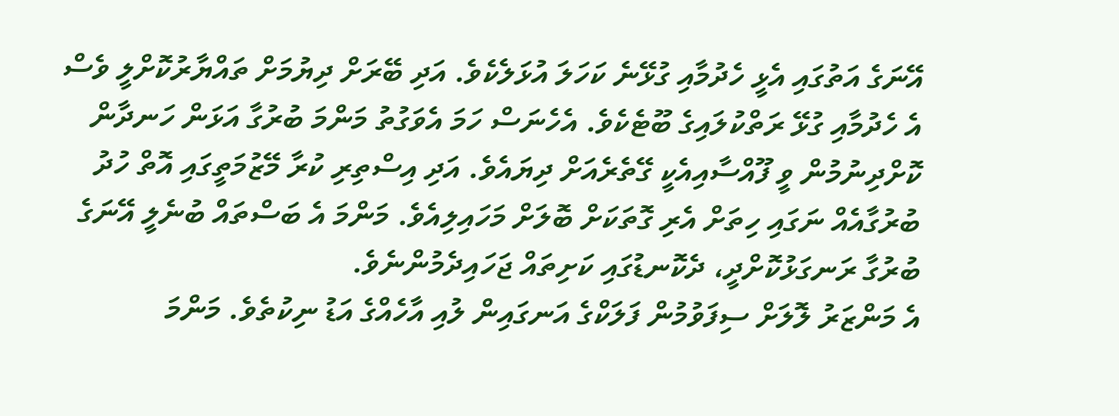އޭނަގެ އަތުގައި އެޅީ ހެދުމާއި ގުޅޭނެ ކަހަލަ އުޅަލެކެވެ. އަދި ބޭރަށް ދިޔުމަށް ތައްޔާރުކޮށްލީ ވެސް އެ ހެދުމާއި ގުޅޭ ރަތްކުލައިގެ ބޫޓެކެވެ. އެހެނަސް ހަމަ އެވަގުތު މަންމަ ބުރުގާ އަޅަން ހަނދާން ކޮށްދިނުމުން ވީ ފޫއްސާއިއެކީ ގޭތެރެއަށް ދިޔައެވެ. އަދި އިސްތިރި ކުރާ މޭޒުމަތީގައި އޮތް ހުދު ބުރުގާއެއް ނަގައި ހިތަށް އެރި ގޮތަކަށް ބޮލަށް މަހައިލިއެވެ. މަންމަ އެ ބަސްތައް ބުނެލީ އޭނަގެ ބުރުގާ ރަނގަޅުކޮށްދީ، ދެކޮނޑުގައި ކަށިތައް ޖަހައިދެމުންނެވެ.
އެ މަންޒަރު ލޮލަށް ސިފަވުމުން ފަލަކްގެ އަނގައިން ލުއި އާހެއްގެ އަޑު ނިކުތެވެ. މަންމަ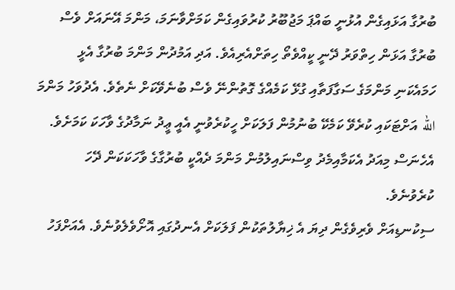ބުރުގާ އަޅައިގެން އުޅުނީ ބައްޕަ މަޖުބޫރު ކުރުވައިގެން ކަމަށްވާނަމަ، މަންމަ އޭނައަށް ވެސް ބުރުގާ އަޅަން ހިތްވަރު ދޭނީ ކީއްވެތޯ ހިތަށްއެރިއެވެ. އަދި އަމުދުން މަންމަ ބުރުގާ އެޅީ ހަމައެކަނި މަންމަގެ ސަގާފަތާއި ގުޅޭ ކަމެއްގެ ގޮތުންނޭ ވެސް ބުނެވޭކަށް ނެތެވެ. އެދުވަހު މަންމަ الله އަށްޓަކައި ކުރެވޭ ކަމެކޭ ބުނުމުން ފަލަކަށް ހީކުރެވުނީ އެއީ ޢީދު ނަމާދުގެ ވާހަކަ ކަމަށެވެ. އެހެނަސް މިއަދު އެކަމާއިމެދު ވިސްނައިލުމުން މަންމަ ދެއްކީ ބުރުގާގެ ވާހަކަކަން ދޭހަ ކުރެވުނެވެ.
ސިކުނޑިއަށް ވެރިވެގެން ދިޔަ އެ ޚިޔާލުތަކުން ފަލަކަށް އެނދުގައި އޮށޯވެލެވުނެވެ. އެއަށްފަހު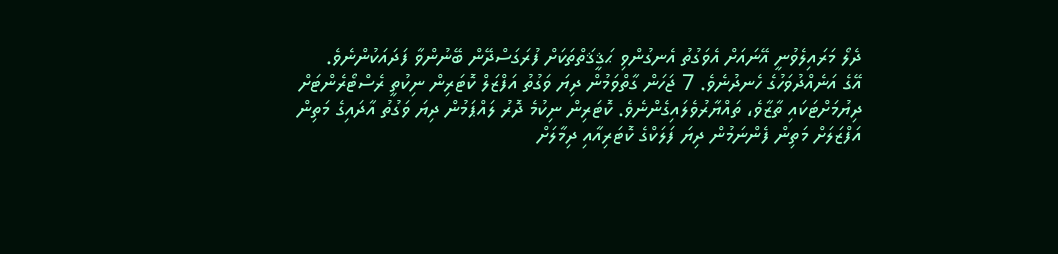ދެލޯ މަރައިލެވުނީ އޭނައަށް އެވަގުތު އެނގުންވި ޙަޤީޤަތްތަކަށް ފުރަގަސްދޭން ބޭނުންވާ ފަދައަކުންނެވެ.
އޭގެ އަނެއްދުވަހުގެ ހެނދުނެވެ. 7 ޖަހަން ގާތްވަމުން ދިޔަ ވަގުތު އަފްޒަލް ކޮޓަރިން ނިކުތީ ރެސްޓޯރެންޓަށް ދިޔުމަށްޓަކައި ތާޒާވެ، ތައްޔާރުވެލައިގެންނެވެ. ކޮޓަރިން ނިކުމެ ދޮރު ލައްޕަމުން ދިޔަ ވަގުތު އާދައިގެ މަތިން އަފްޒަލަށް މަތިން ފެންނަމުން ދިޔަ ފަލަކްގެ ކޮޓަރިއާއި ދިމާލަށް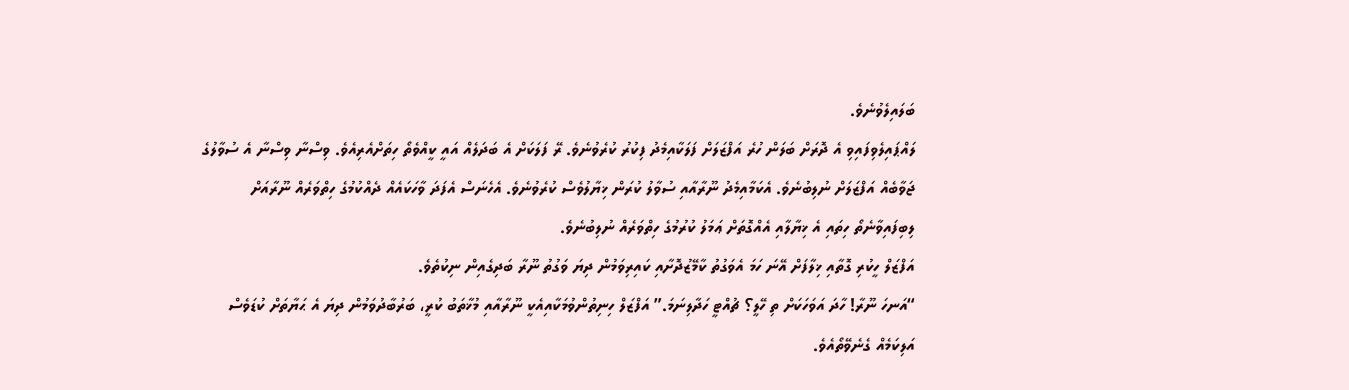ބަލައިލެވުނެވެ.
ލައްޕައިލެވިފައިވި އެ ދޮރަށް ބަލަން ހުރެ އަފްޒަލަށް ފަލަކާއިމެދު ފިކުރު ކުރެވުނެވެ. ރޭ ފަލަކަށް އެ ބަދަލެއް އައީ ކީއްވެތޯ ހިތަށްއެރިއެވެ. ވިސްނާ ވިސްނާ އެ ސުވާލުގެ ޖަވާބެއް އަފްޒަލަށް ނުލިބުނެވެ. އެކަމާއިމެދު ނޫރާއާއި ސުވާލު ކުރަން ޚިޔާލުވެސް ކުރެވުނެވެ. އެހެނަސް އެފަދަ ވާހަކައެއް ދެއްކުމުގެ ހިތްވަރެއް ނޫރާއަށް ލިބިފައިވާނެތޯ ހިތައި އެ ޚިޔާލާއި އެއްގޮތަށް ޢަމަލު ކުރުމުގެ ހިތްވަރެއް ނުލިބުނެވެ.
އަފްޒަލް ހީކުރި ގޮތާއި ޚިލާފަށް އޭނަ ހަމަ އެވަގުތު ކާމޭޒުދޮށާއި ކައިރިވަމުން ދިޔަ ވަގުތު ނޫރާ ބަދިގެއިން ނިކުތެވެ.
“އަނހަ ނޫރާ! ހާދަ އަވަހަކަށް ތި ހޭލީ؟ ޗުއްޓީ ހަދާލިނަމަ.” އަފްޒަލް ހިނިތުންވުމަކާއިއެކީ ނޫރާއާއި މުޚާތަބު ކުރީ، ބަރުބާދުވަމުން ދިޔަ އެ ޙަޔާތަށް ކުޑަވެސް އަލިކަމެއް ގެނެވޭތޯއެވެ.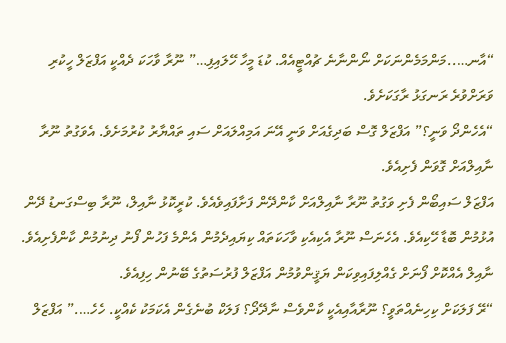“އާނ…..މަންމަމެންނަކަށް ނޯންނާނެ ޗުއްޓީއެއް. ކުޑަ މީހާ ހޭލައިފި…” ނޫރާ ވާހަކަ ދެއްކީ އަފްޒަލް ހީކުރި ވަރަށްވުރެ ރަނގަޅު ރާގަކަށެވެ.
“އެހެންދޯ ވަނީ؟” އަފްޒަލް ގޮސް ބަދިގެއަށް ވަނީ އޭނަ އަމިއްލައަށް ސައި ތައްޔާރު ކުރުމަށެވެ. އެވަގުތު ނޫރާ ނާއިލްއަށް ގޮވަން ފެށިއެވެ.
އަފްޒަލް ސައިބޯން ފެށި ވަގުތު ނޫރާ ނާއިލްއަށް ކާންދޭން ފަށާފައިވެއެވެ. ކުރީކޮޅު ނާއިލް، ނޫރާ ބިސްގަނޑު ދޭން އުޅުމުން ބޮޑާ ހޭކިއެވެ. އެހެނަސް ނޫރާ އެކިއެކި ވާހަކަތައް ކިޔައިދެމުން އެންމެ ފަހުން ފޯނު ދިނުމުން ކާންފެށިއެވެ. ނާއިލް އެއްކޮށް ފޯނަށް ގެއްލިފައިވިކަން ޔަޤީންވުމުން އަފްޒަލް ފުރުސަތުގެ ބޭނުން ހިފިއެވެ.
“ރޭ ފަލަކަށް ކިހިނެއްތަވީ؟ ނޫރާއާއިއެކީ ކާންވެސް ނާދޭދޯ؟ ފަލަކް ބުނެގެން އެކަމަކު ކެއްކީ. ހެހެ….” އަފްޒަލް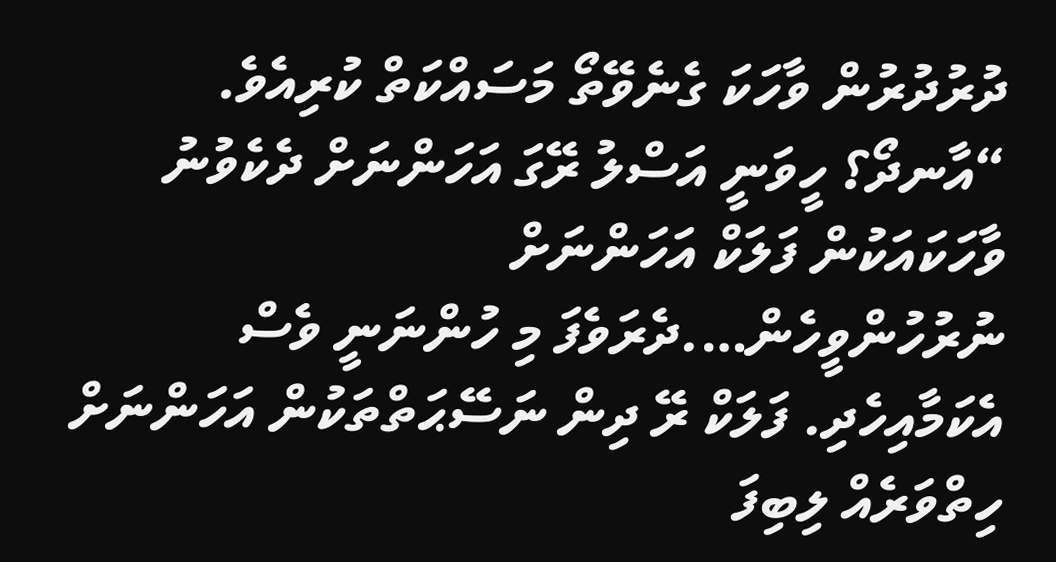ދުރުދުރުން ވާހަކަ ގެނެވޭތޯ މަސައްކަތް ކުރިއެވެ.
“އާނދޯ؟ ހީވަނީ އަސްލު ރޭގަ އަހަންނަށް ދެކެވުނު ވާހަކައަކުން ފަލަކް އަހަންނަށް ނުރުހުންވީހެން….ދެރަވެފަ މި ހުންނަނީ ވެސް އެކަމާއިހެދި. ފަލަކް ރޭ ދިން ނަސޭޙަތްތަކުން އަހަންނަށް ހިތްވަރެއް ލިބިފަ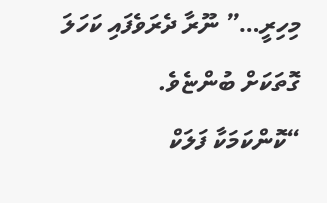މިހިރީ…” ނޫރާ ދެރަވެފައި ކަހަލަ ގޮތަކަށް ބުންޏެވެ.
“ކޮންކަމަކާ ފަލަކް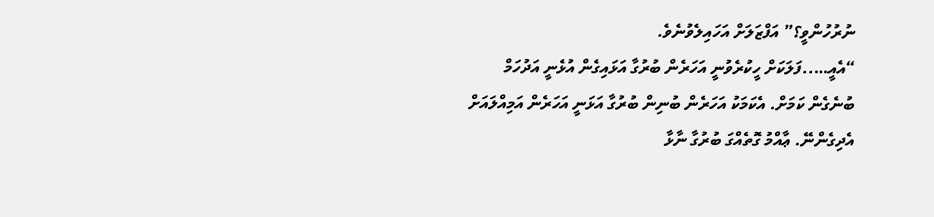ނުރުހުންވީ؟” އަފްޒަލަށް އަހައިލެވުނެވެ.
“އެއީ…..ފަލަކަށް ހީކުރެވުނީ އަހަރެން ބުރުގާ އަޅައިގެން އުޅެނީ އަދުހަމް ބުނެގެން ކަމަށް. އެކަމަކު އަހަރެން ބުނިން ބުރުގާ އަޅަނީ އަހަރެން އަމިއްލައަށް އެދިގެންނޭ. ޢާއްމު ގޮތެއްގަ ބުރުގާ ނާޅާ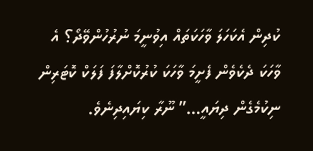ކުދިން އެކަހަލަ ވާހަކަތައް އިވުނީމަ ނުރުހުންވޭދޯ؟ އެ ވާހަކަ ދެކެވެން ފެށީމަ ވާހަކަ ކުރުކޮށްލާފަ ފަލަކް ކޮޓަރިން ނިކުމެގެން ދިޔައީ…” ނޫރާ ކިޔައިދިނެވެ.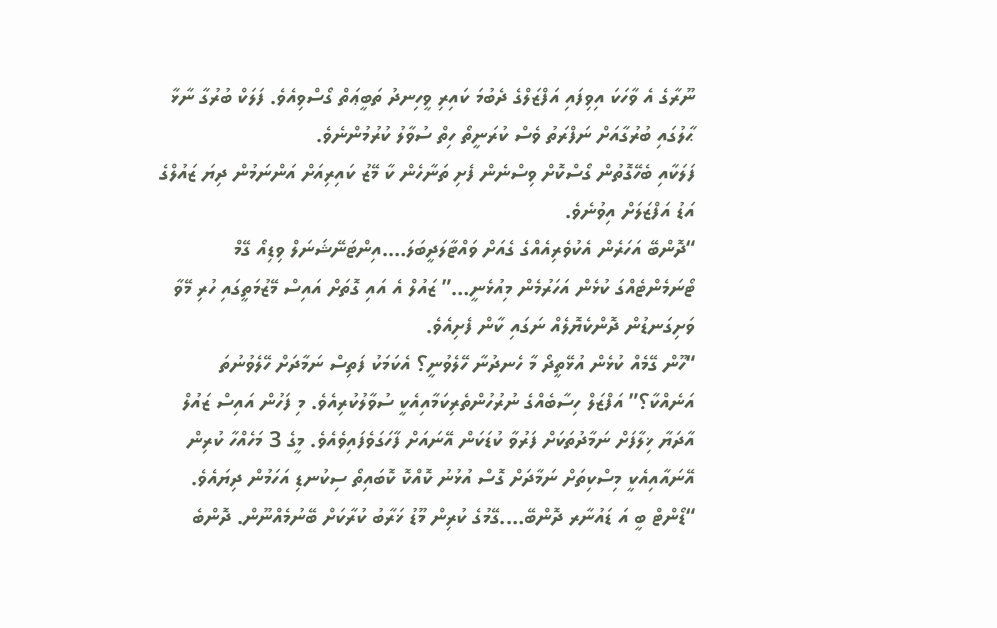ނޫރާގެ އެ ވާހަކަ އިވިފައި އަފްޒަލްގެ ދެބުމަ ކައިރި ވީހިނދު ތަބީޢަތް ގޯސްވިއެވެ. ފަލަކް ބުރުގާ ނާޅާ ޙާލުގައި ބުރުގާއަށް ނަފްރަތު ވެސް ކުރަނީތޯ ހިތް ސުވާލު ކުރުމުންނެވެ.
ފަލަކާއި ބެހޭގޮތުން ގޯސްކޮށް ވިސްނެން ފެށި ތަނާހެން ކާ މޭޒު ކައިރިއަށް އަންނަމުން ދިޔަ ޒައުލްގެ އަޑު އަފްޒަލަށް އިވުނެވެ.
“ދޮންބޭ އަހަރެން އެކުވެރިއެއްގެ ގެއަށް ވައްޓާލަދީބަލަ….އިންޓަނޭޝަނަލް ވިޑިއޯ ގޭމް ޓޯނަމެންޓެއްގަ ކުޅެން އަހަރުމެން މިއުޅެނީ…” ޒައުލް އެ އައި ގޮތަށް އައިސް މޭޒުމަތީގައި ހުރި މޭވާ ވަށިގަނޑުން ދޮންކެޔޮލެއް ނަގައި ކާން ފެށިއެވެ.
“ހޫން ގޭމެއް ކުޅެން އުޅޭތީދޯ މާ ހެނދުނާ ހޭލެވުނީ؟ އެކަމަކު ފަތިސް ނަމާދަށް ހޭލެވުނުތަ އަނެއްކާ؟” އަފްޒަލް ހިސާބެއްގެ ނުރުހުންތެރިކަމާއިއެކީ ސުވާލުކުރިއެވެ. މި ފަހުން އައިސް ޒައުލް އާދަޔާ ޚިލާފަށް ނަމާދުތަކަށް ފަރުވާ ކުޑަކަން އޭނައަށް ފާހަގަވެފައިވެއެވެ. މީގެ 3 މަހެއްހާ ކުރިން އޭނައާއިއެކީ މިސްކިތަށް ނަމާދަށް ގޮސް އުޅުނު ކޮއްކޮ ކޮބައިތޯ ސިކުނޑި އަހަމުން ދިޔައެވެ.
“ޑޯންޓް ބީ އަ ޑައުނާރ ދޮންބޭ….ގޭމުގެ ކުރިން މޫޑު ޚަރާބު ކުރާކަށް ބޭނުމެއްނޫން. ދޮންބެ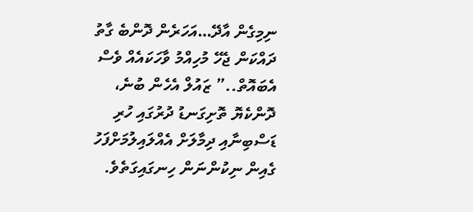ނިމިގެން އާދޭ…އަހަރެން ދޮންބެ ގާތު ދައްކަން ޖެހޭ މުހިއްމު ވާހަކައެއް ވެސް އެބައޮތް..” ޒައުލް އެހެން ބުނެ، ދޮންކެޔޮ ތޮށިގަނޑު ދުރުގައި ހުރި ޑަސްބިނާއި ދިމާލަށް އެއްލައިލުމަށްފަހު ގެއިން ނިކުންނަން ހިނގައިގަތެވެ.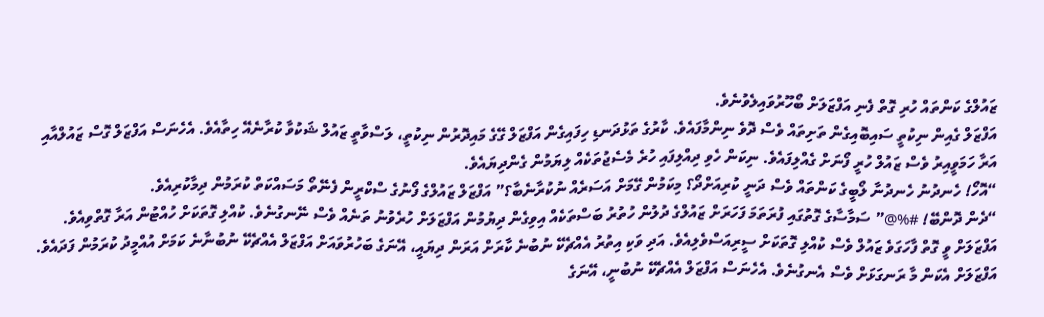ޒައުލްގެ ކަންތައް ހުރި ގޮތް ފެނި އަފްޒަލަށް ބޯހޫރުވައިލެވުނެވެ.
އަފްޒަލް ގެއިން ނިކުތީ ސައިބޮއިގެން ތަށިތައް ވެސް ދޮވެ ނިންމާފައެވެ. ކާރުގެ ތަޅުދަނޑި ހިފައިގެން އަފްޒަލް ގޭގެ މައިދޮރުން ނިކުތީ، ލަސްވާތީ ޒައުލް ޝަކުވާ ކުރާނެއޭ ހިތާއެވެ. އެހެނަސް އަފްޒަލް ގޮސް ޒައުލްއާއި އަރާ ހަމަވީއިރު ވެސް ޒައުލް ހުރީ ފޯނަށް ގެއްލިފައެވެ. ނިކަން ހެވި ދިއްލިފައި ހުރެ މެސެޖުތަކެއް ލިޔަމުން ގެންދިޔައެވެ.
“އޮހޯ! ހެނދުނު ހެނދުނާ ލޯބީގެ ކަންތައް ވެސް ދަނީ ކުރިއަށްދޯ؟ މިކަމުން ގޭމަށް އަސަރެއް ނުކުރާނެބާ؟” އަފްޒަލް ޒައުލްގެ ފޯނުގެ ސްކްރީން ފެނޭތޯ މަސައްކަތް ކުރަމުން ދިމާކުރިއެވެ.
“ދެން ދޮންބޭ! #%@” ސަމާސާގެ ގޮތުގައި ފުރަތަމަ ފަހަރަށް ޒައުލްގެ ދުލުން ހުތުރު ބަސްތަކެއް އިވިގެން ދިޔުމުން އަފްޒަލަށް ހުރެވުނު ތަނެއް ވެސް ނޭނގުނެވެ. ކުއްލި ގޮތަކަށް ހުއްޓުން އަރާ ގޮތްވިއެވެ.
އަފްޒަލަށް ވީ ގޮތް ފާހަގަވެ ޒައުލް ވެސް ކުއްލި ގޮތަކަށް ސީރިއަސްވެލިއެވެ. އަދި ވަކި އިތުރު އެއްޗެކޭ ނުބުނެ ކާރަށް އަރަން ދިޔައީ، އޭނަގެ ބަހުރުވައަށް އަފްޒަލް އެއްޗެކޭ ނުބުނާނެ ކަމަށް އުއްމީދު ކުރަމުން ފަދައެވެ. އަފްޒަލަށް އެކަން މާ ރަނގަޅަށް ވެސް އެނގުނެވެ. އެހެނަސް އަފްޒަލް އެއްޗެކޭ ނުބުނީ، އޭނަގެ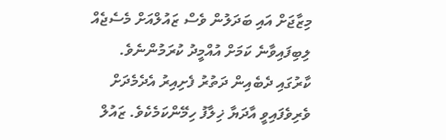މިޒާޖަށް އައި ބަދަލުން ވެސް ޒައުލްއަށް މެސެޖެއް ލިބިފައިވާނެ ކަމަށް އުއްމީދު ކުރަމުންނެވެ.
ކާރުގައި ދެބެއިން ދަތުރު ފެށިއިރު އެދެމެދަށް ވެރިވެފައިވީ އާދަޔާ ޚިލާފު ހިމޭންކަމެކެވެ. ޒައުލް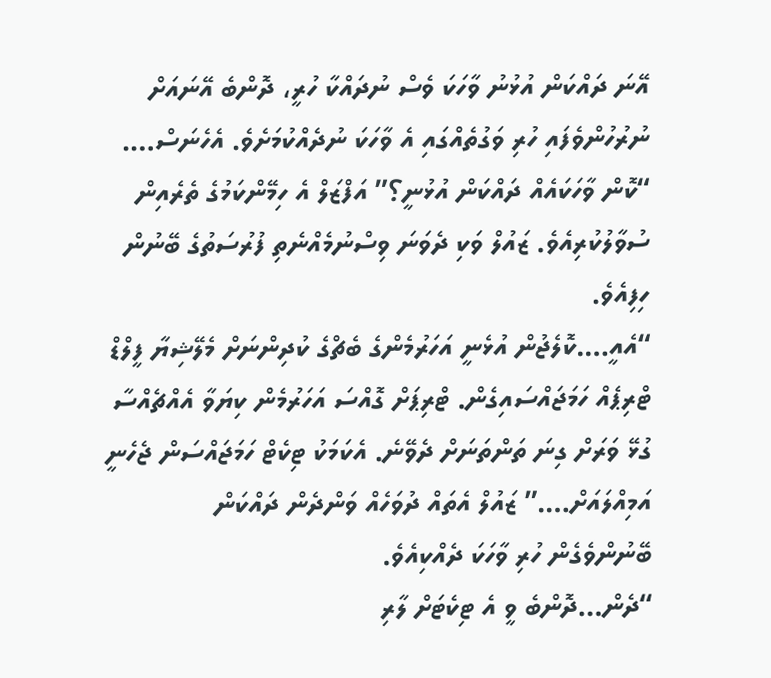އޭނަ ދައްކަން އުޅުނު ވާހަކަ ވެސް ނުދައްކާ ހުރީ، ދޮންބެ އޭނައަށް ނުރުހުންވެފައި ހުރި ވަގުތެއްގައި އެ ވާހަކަ ނުދެއްކުމަށެވެ. އެހެނަސް….
“ކޮން ވާހަކައެއް ދައްކަން އުޅުނީ؟” އަފްޒަލް އެ ހިމޭންކަމުގެ ތެރެއިން ސުވާލުކުރިއެވެ. ޒައުލް ވަކި ދެވަނަ ވިސްނުމެއްނެތި ފުރުސަތުގެ ބޭނުން ހިފިއެވެ.
“އެއީ….ކޮލެޖުން އުޅެނީ އަހަރުމެންގެ ބެޗްގެ ކުދިންނަށް މެލޭޝިޔާ ފީލްޑް ޓްރިޕެއް ހަމަޖައްސައިގެން. ޓްރިޕަށް ގޮއްސަ އަހަރުމެން ކިޔަވާ އެއްޗެއްސާ ގުޅޭ ވަރަށް ގިނަ ތަންތަނަށް ދެވޭނެ. އެކަމަކު ޓިކެޓް ހަމަޖައްސަން ޖެހެނީ އަމިއްލައަށް….” ޒައުލް އެތައް ދުވަހެއް ވަންދެން ދައްކަން ބޭނުންވެގެން ހުރި ވާހަކަ ދެއްކިއެވެ.
“ދެން…ދޮންބެ ވީ އެ ޓިކެޓަށް ލާރި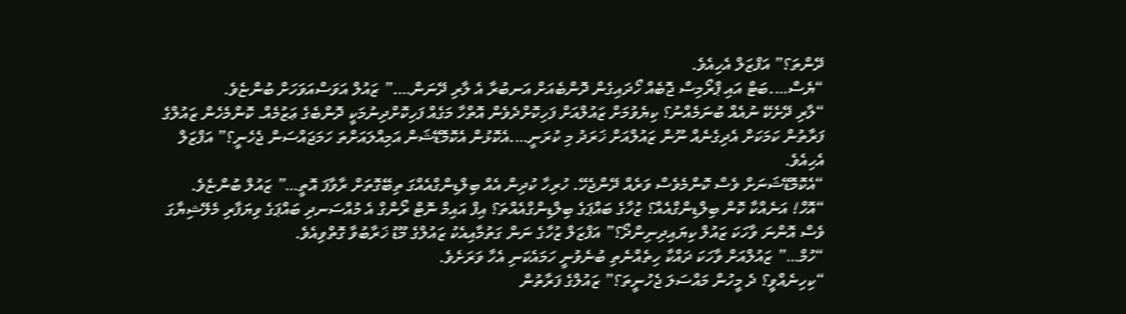ދޭންތަ؟” އަފްޒަލް އެހިއެވެ.
“ޔެސް….ބަޓް އައި ޕްރޯމިސް ޖޮބެއް ހޯދައިގެން ދޮންބެއަށް އަނބުރާ އެ ލާރި ދޭނަން….” ޒައުލް އަވަސްއަވަހަށް ބުންޏެވެ.
“ލާރި ދޭށެކޭ ނުއެއް ބުނަމެއްނު؟ ކިޔެވުމަށް ޒައުލްއަށް ފަހިކޮށްދެވެން އޮތްހާ މަގެއް ފަހިކޮށްދިނުމަކީ ދޮންބެގެ ޢަޒުމެއް. ކޮންމެހެން ޒައުލްގެ ފަރާތުން ކަމަކަށް އެދިގެނެއް ނޫން ޒައުލްއަށް ޚަރަދު މި ކުރަނީ….އެކޮޅުން އެކޮމޮޑޭޝަން އަމިއްލައަށްތަ ހަމަޖައްސަން ޖެހެނީ؟” އަފްޒަލް އެހިއެވެ.
“އެކޮމޮޑޭޝަނަށް ވެސް ކޮންމެވެސް ވަރެއް ދޭންޖެހޭ. ހުރިހާ ކުދިން އެއް ބިލްޑިންގްއެއްގަ ތިބޭގޮތަށް ރާވާފަ އޮތީ…” ޒައުލް ބުންޏެވެ.
“އޮހް! އަނެއްކާ ކޮން ބިލްޑިންގްއެއް؟ ޒުހާގެ ބައްޕަގެ ބިލްޑިންގްއެއްތަ؟ އިފް އައިމް ނޮޓް ރޯންގް އެ މުއްސަނދި ބައްޕަގެ ވިޔަފާރި މެލޭޝިޔާގަ ވެސް އޮންނަ ވާހަކަ ޒައުލް ކިޔައިދިނިންދޯ؟” އަފްޒަލް ޒުހާގެ ނަން ގަތުމާއިއެކު ޒައުލްގެ މޫޑު ޚަރާބުވާ ގޮތްވިއެވެ.
“ހުމް…” ޒައުލްއަށް ވާހަކަ ދައްކާ ހިތެއްނެތި ބުނެވުނީ ހަމައެކަނި އެހާ ވަރަށެވެ.
“ކިހިނެއްވީ؟ ދެ މީހުން މައްސަލަ ޖެހުނީތަ؟” ޒައުލްގެ ފަރާތުން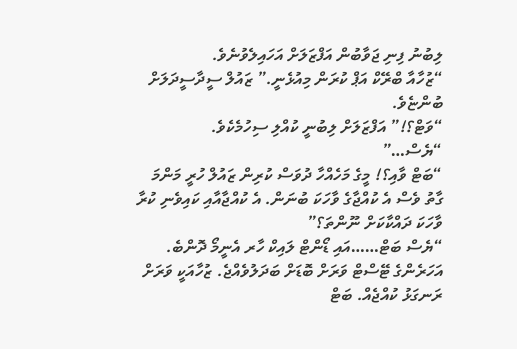ލިބުނު ފިނި ޖަވާބުން އަފްޒަލަށް އަހައިލެވުނެވެ.
“ޒުހާއާ ބްރޭކް އަޕް ކުރަން މިއުޅެނީ.” ޒައުލް ސީދާސީދަލަށް ބުންޏެވެ.
“ވަޓް؟!” އަފްޒަލަށް ލިބުނީ ކުއްލި ސިހުމެކެވެ.
“ޔެސް…”
“ބަޓް ވާއި؟! މީގެ މަހެއްހާ ދުވަސް ކުރިން ޒައުލް ހުރީ މަންމަ ގާތު ވެސް އެ ކުއްޖާގެ ވާހަކަ ބުނަން. އެ ކުއްޖާއާއި ކައިވެނި ކުރާ ވާހަކަ ދައްކާކަށް ނޫންތަ؟”
“ޔެސް ބަޓް……އައި ޑޯންޓް ލައިކް ހާރ އެނީމޯ ދޮންބެ. އަހަރެންގެ ޓޭސްޓް ވަރަށް ބޮޑަށް ބަދަލުވެއްޖެ. ޒުހާއަކީ ވަރަށް ރަނގަޅު ކުއްޖެއް. ބަޓް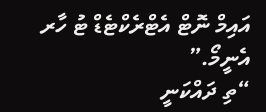އައިމް ނޮޓް އެޓްރެކްޓެޑް ޓު ހާރ އެނީމޯ.”
“ތި ދައްކަނީ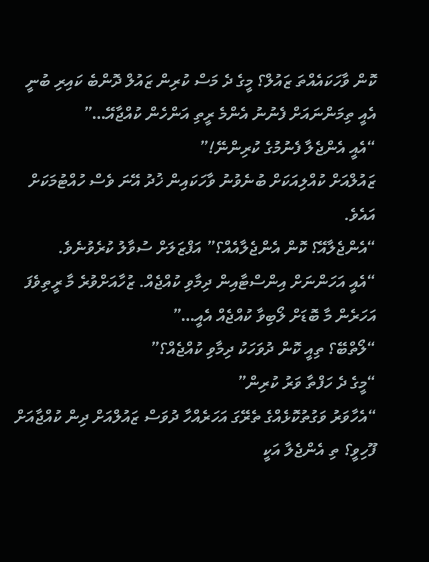ކޮން ވާހަކައެއްތަ ޒައުލް؟ މީގެ ދެ މަސް ކުރިން ޒައުލް ދޮންބެ ކައިރި ބުނީ އެއީ ތިމަންނައަށް ފެނުނު އެންމެ ރީތި އަންހެން ކުއްޖާއޭ…”
“އެއީ އެންޖެލާ ފެނުމުގެ ކުރިންނޭ!”
ޒައުލްއަށް ކުއްލިއަކަށް ބުނެވުނު ވާހަކައިން ޚުދު އޭނަ ވެސް ހުއްޓުމަކަށް އައެވެ.
“އެންޖެލާއޭ؟ ކޮން އެންޖެލާއެއް؟” އަފްޒަލަށް ސުވާލު ކުރެވުނެވެ.
“އެއީ އަހަންނަށް އިންސްޓާއިން ދިމާވި ކުއްޖެއް. ޒުހާއަށްވުރެ މާ ރީތިވެފަ އަހަރެން މާ ބޮޑަށް ލޯބިވާ ކުއްޖެއް އެއީ…”
“ލޯތްބޭ؟ ތިއީ ކޮން ދުވަހަކު ދިމާވި ކުއްޖެއް؟”
“މީގެ ދެ ހަފްތާ ވަރު ކުރިން”
“އެހާވަރު ވަގުތުކޮޅެއްގެ ތެރޭގަ އަހަރެއްހާ ދުވަސް ޒައުލްއަށް ދިން ކުއްޖާއަށް ފޫހިވީ؟ ތި އެންޖެލާ އަކީ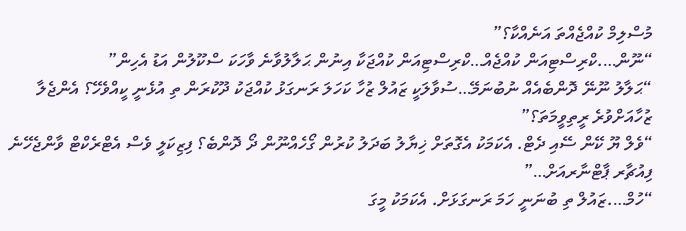މުސްލިމް ކުއްޖެއްތަ އަނެއްކާ؟”
“ނޫން….ކްރިސްޓިއަން ކުއްޖެއް…ކްރިސްޓިއަން ކުއްޖަކާ އިނުން ޙަލާލުވާނެ ވާހަކަ ސްކޫލުން އަޑު އެހިން”
“ޙަލާލު ނޫނޭ ދޮންބެއެއް ނުބުނަމޭ…ސުވާލަކީ ޒައުލް ޒުހާ ކަހަލަ ރަނގަޅު ކުއްޖަކު ދޫކުރަން ތި އުޅެނީ ކީއްވެހޭ؟ އެންޖެލާ ޒުހާއަށްވުރެ ރީތިވީމަތަ؟”
“ވެލް ޔޫ ކޭން ސޭއި ދެޓް. އެކަމަކު އެގޮތަށް ޚިޔާލު ބަދަލު ކުރުން ގޯހެއްނޫން ދޯ ދޮންބެ؟ ފިޒިކަލީ ވެސް އެޓްރެކްޓް ވާންޖެހޭނެ ފިއުޗާރ ޕާޓްނާރއަށް…”
“ހުމް….ޒައުލް ތި ބުނަނީ ހަމަ ރަނގަޅަށް. އެކަމަކު މީގަ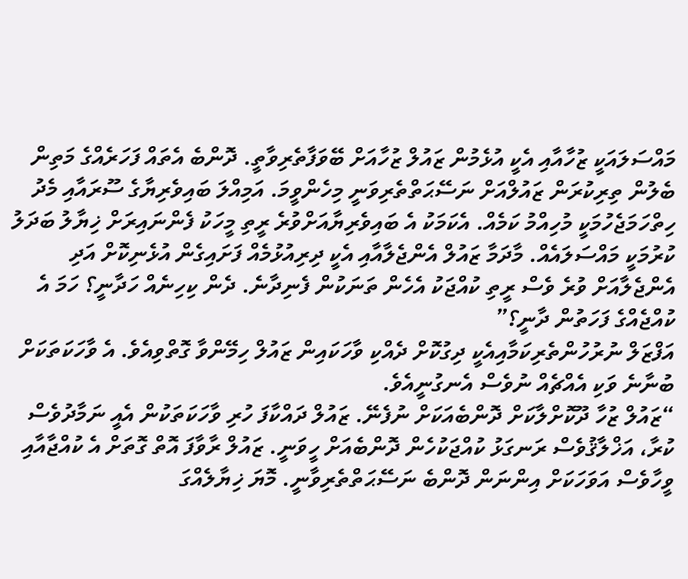މައްސަލައަކީ ޒުހާއާއި އެކީ އުޅެމުން ޒައުލް ޒުހާއަށް ބޭވަފާތެރިވާތީ. ދޮންބެ އެތައް ފަހަރެއްގެ މަތިން ބެލުން ތިރިކުރަން ޒައުލްއަށް ނަސޭޙަތްތެރިވަނީ މިހެންވީމަ. އަމިއްލަ ބައިވެރިޔާގެ ސޫރައާއި މެދު ހިތްހަމަޖެހުމަކީ މުހިއްމު ކަމެއް. އެކަމަކު އެ ބައިވެރިޔާއަށްވުރެ ރީތި މީހަކު ފެންނައިރަށް ޚިޔާލު ބަދަލު ކުރުމަކީ މައްސަލައެއް. މާދަމާ ޒައުލް އެންޖެލާއާއި އެކީ ދިރިއުޅުމެއް ފަށައިގެން އުޅެނިކޮށް އަދި އެންޖެލާއަށް ވުރެ ވެސް ރީތި ކުއްޖަކު އެހެން ތަނަކުން ފެނިދާނެ. ދެން ކިހިނެއް ހަދާނީ؟ ހަމަ އެ ކުއްޖެއްގެ ފަހަތުން ދާނީ؟”
އަފްޒަލް ނުރުހުންތެރިކަމާއިއެކީ ދިގުކޮށް ދެއްކި ވާހަކައިން ޒައުލް ހިމޭންވާ ގޮތްވިއެވެ. އެ ވާހަކަތަކަށް ބުނާނެ ވަކި އެއްޗެއް ނުވެސް އެނގުނީއެވެ.
“ޒައުލް ޒުހާ ދޫކޮށްލާކަށް ދޮންބެއަކަށް ނުފެނޭ. ޒައުލް ދައްކާފަ ހުރި ވާހަކަތަކުން އެއީ ނަމާދުވެސް ކުރާ، އަޚްލާޤުވެސް ރަނގަޅު ކުއްޖަކުހެން ދޮންބެއަށް ހީވަނީ. ޒައުލް ރާވާފަ އޮތް ގޮތަށް އެ ކުއްޖާއާއި ވީހާވެސް އަވަހަކަށް އިންނަން ދޮންބެ ނަސޭޙަތްތެރިވާނީ. މޮޔަ ޚިޔާލެއްގަ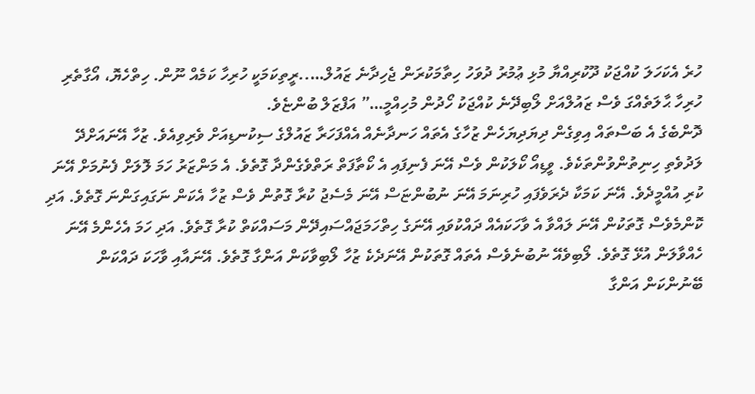ހުރެ އެކަހަލަ ކުއްޖަކު ދޫކުރިއްޔާ މުޅި ޢުމުރު ދުވަހު ހިތާމަކުރަން ޖެހިދާނެ ޒައުލް…..ރީތިކަމަކީ ހުރިހާ ކަމެއް ނޫން. ހިތްހެޔޮ، އޯގާތެރި ހުރިހާ ޙާލަތެއްގަ ވެސް ޒައުލްއަށް ލޯބިދޭނެ ކުއްޖަކު ހޯދުން މުހިއްމީ…” އަފްޒަލް ބުންޏެވެ.
ދޮންބެގެ އެ ބަސްތައް އިވިގެން ދިޔަދިޔަހެން ޒުހާގެ އެތައް ހަނދާނެއް އެއްފަހަރާ ޒައުލްގެ ސިކުނޑިއަށް ވެރިވިއެވެ. ޒުހާ އޭނައަށްދޭ ލަދުވެތި ހިނިތުންވުންތަކެވެ. ވީޑިއޯ ކޯލަކުން ވެސް އޭނަ ފެނިފައި އެ ކޯތާފަތް ރަތްވެގެންދާ ގޮތެވެ. އެ މަންޒަރު ހަމަ ލޮލަށް ފެނުމަށް އޭނަ ކުރި އުއްމީދެވެ. އޭނަ ކަމަކާ ދެރަވެފައި ހުރިނަމަ އޭނަ ނުބުންޏަސް އޭނަ މެސެޖު ކުރާ ގޮތުން ވެސް ޒުހާ އެކަން ނަގައިގަންނަ ގޮތެވެ. އަދި ކޮންމެވެސް ގޮތަކުން އޭނަ ލައްވާ އެ ވާހަކައެއް ދައްކުވައި އޭނަގެ ހިތްހަމަޖައްސައިދޭން މަސައްކަތް ކުރާ ގޮތެވެ. އަދި ހަމަ އެހެންމެ އޭނަ ހެއްވާލަން އުޅޭ ގޮތެވެ. ލޯބިވެއޭ ނުބުނެވެސް އެތައް ގޮތަކުން އޭނަދެކެ ޒުހާ ލޯބިވާކަން އަންގާ ގޮތެވެ. އޭނައާއި ވާހަކަ ދައްކަން ބޭނުންކަން އަންގާ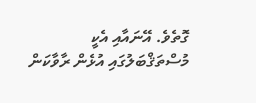ގޮތެވެ. އޭނައާއި އެކީ މުސްތަޤްބަލުގައި އުޅެން ރާވާކަން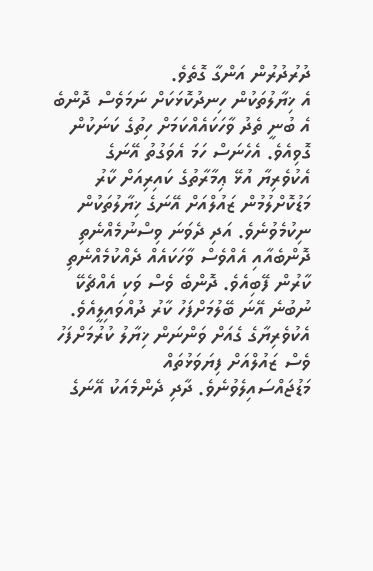ދުރުދުރުން އަންގާ ގޮތެވެ.
އެ ޚިޔާލުތަކުން ހިނދުކޮޅަކަށް ނަމަވެސް ދޮންބެ އެ ބުނީ ތެދު ވާހަކައެއްކަމަށް ހިތުގެ ކަނަކުން ގޮވިއެވެ. އެހެނަސް ހަމަ އެވަގުތު އޭނަގެ އެކުވެރިޔާ އުޅޭ ޢިމާރާތުގެ ކައިރިއަށް ކާރު މަޑުކޮށްލުމުން ޒައުލްއަށް އޭނަގެ ޚިޔާލުތަކުން ނިކުމެވުނެވެ. އަދި ދެވަނަ ވިސްނުމެއްނެތި ދޮންބެއާއި އެއްވެސް ވާހަކައެއް ދެއްކުމެއްނެތި ކާރުން ފޭބިއެވެ. ދޮންބެ ވެސް ވަކި އެއްޗެކޭ ނުބުނެ އޭނަ ބޭލުމަށްފަހު ކާރު ދުއްވައިލީއެވެ.
އެކުވެރިޔާގެ ގެއަށް ވަންނަން ޚިޔާލު ކުރުމަށްފަހު ވެސް ޒައުލްއަށް ފިޔަވަޅުތައް މަޑުޖައްސައިލެވުނެވެ. ދާދި ދެންމެއަކު އޭނަގެ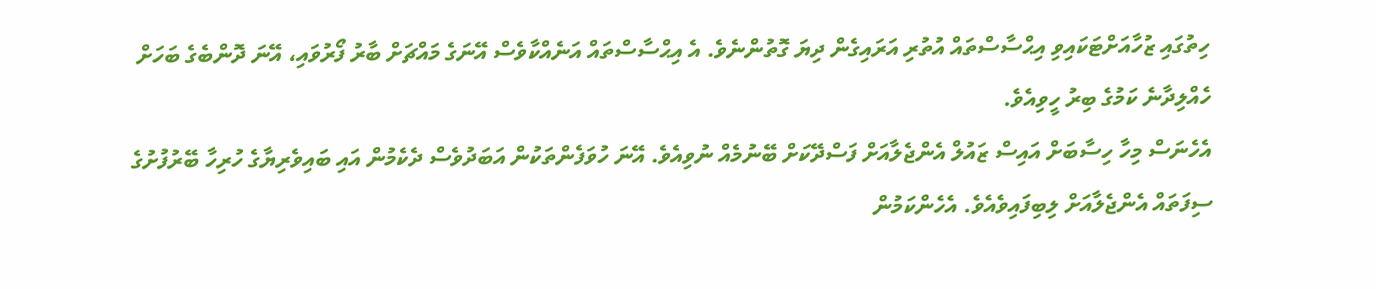ހިތުގައި ޒުހާއަށްޓަކައިވި އިޙްސާސްތައް އުތުރި އަރައިގެން ދިޔަ ގޮތުންނެވެ. އެ އިޙްސާސްތައް އަނެއްކާވެސް އޭނަގެ މައްޗަށް ބާރު ފޯރުވައި، އޭނަ ދޮންބެގެ ބަހަށް ހެއްލިދާނެ ކަމުގެ ބިރު ހީވިއެވެ.
އެހެނަސް މިހާ ހިސާބަށް އައިސް ޒައުލް އެންޖެލާއަށް ފަސްދޭކަށް ބޭނުމެއް ނުވިއެވެ. އޭނަ ހުވަފެންތަކުން އަބަދުވެސް ދެކެމުން އައި ބައިވެރިޔާގެ ހުރިހާ ބޭރުފުށުގެ ސިފަތައް އެންޖެލާއަށް ލިބިފައިވެއެވެ. އެހެންކަމުން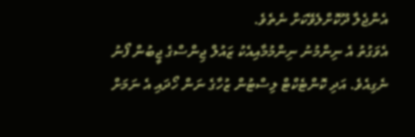އެންޖެލާ ދޫކޮށްލެވޭކަށް ނެތެވެ.
އެވަގުތު އެ ނިންމުނު ނިންމުމާއިއެކު ޒައުލް ޖިންސްގެ ޖީބުން ފޯނު ނެގިއެވެ. އަދި ކޮންޓެކްޓް ލިސްޓުން ޒުހާގެ ނަން ހޯދައި އެ ނަމަށް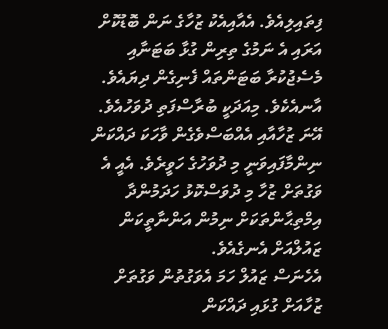ފިތައިލިއެވެ. އެއާއިއެކު ޒުހާގެ ނަން ބޮޑުކޮށް އަރައި އެ ނަމުގެ ތިރިން ގުޅާ ބަޓަނާއި މެސެޖުކުރާ ބަޓަންތައް ފެނިގެން ދިޔައެވެ.
އާނއެކެވެ. މިއަދަކީ ބުރާސްފަތި ދުވަހުއެވެ. އޭނަ ޒުހާއާއި އެއްބަސްވެގެން ވާހަކަ ދައްކަން ނިންމާފައިވަނީ މި ދުވަހުގެ ހަވީރެވެ. އެއީ އެ ވަގުތަށް ޒުހާ މި ދުވަސްކޮޅު ހަދަމުންދާ އިމްތިޙާންތަކަށް ނިމުން އަންނާތީކަން ޒައުލްއަށް އެނގެއެވެ.
އެހެނަސް ޒައުލް ހަމަ އެވަގުތުން ވަގުތަށް ޒުހާއަށް ގުޅައި ދައްކަން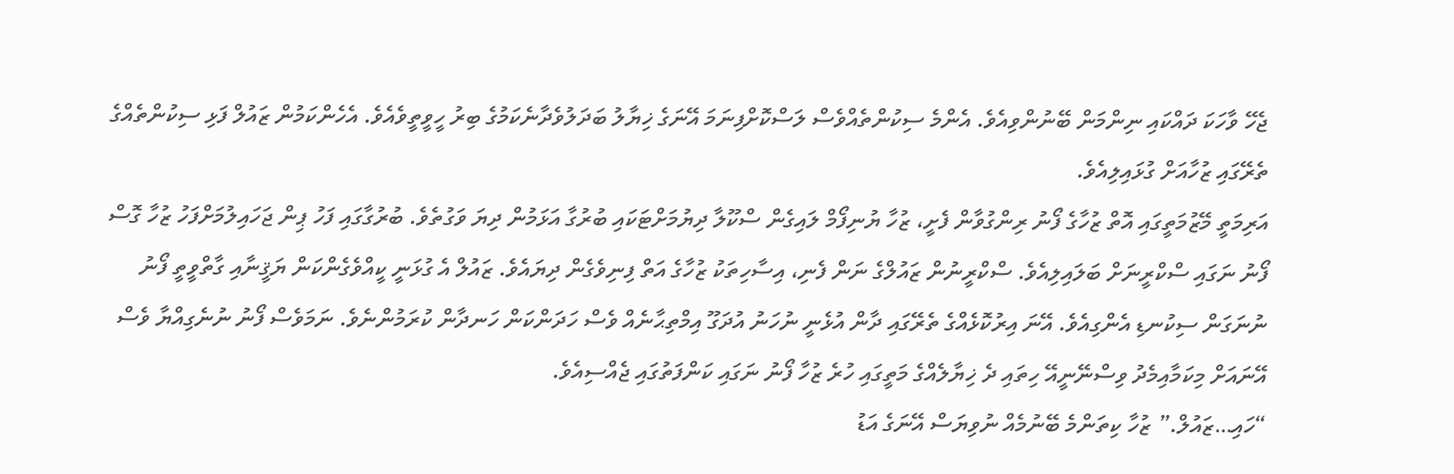ޖެހޭ ވާހަކަ ދައްކައި ނިންމަން ބޭނުންވިއެވެ. އެންމެ ސިކުންތެއްވެސް ލަސްކޮށްފިނަމަ އޭނަގެ ޚިޔާލު ބަދަލުވެދާނެކަމުގެ ބިރު ހީވީތީވެއެވެ. އެހެންކަމުން ޒައުލް ފަޅި ސިކުންތެއްގެ ތެރޭގައި ޒުހާއަށް ގުޅައިލިއެވެ.
އަރިމަތީ މޭޒުމަތީގައި އޮތް ޒުހާގެ ފޯނު ރިންގުވާން ފެށީ، ޒުހާ ޔުނިފޯމް ލައިގެން ސްކޫލާ ދިޔުމަށްޓަކައި ބުރުގާ އަޅަމުން ދިޔަ ވަގުތެވެ. ބުރުގާގައި ފަހު ޕިން ޖަހައިލުމަށްފަހު ޒުހާ ގޮސް ފޯނު ނަގައި ސްކްރީނަށް ބަލައިލިއެވެ. ސްކްރީނުން ޒައުލްގެ ނަން ފެނި، އިސާހިތަކު ޒުހާގެ އަތް ފިނިވެގެން ދިޔައެވެ. ޒައުލް އެ ގުޅަނީ ކީއްވެގެންކަން ޔަޤީނާއި ގާތްވީތީ ފޯނު ނުނަގަން ސިކުނޑި އެންގިއެވެ. އޭނަ އިރުކޮޅެއްގެ ތެރޭގައި ދާން އުޅެނީ ނުހަނު އުދަގޫ އިމްތިޙާނެއް ވެސް ހަދަންކަން ހަނދާން ކުރަމުންނެވެ. ނަމަވެސް ފޯނު ނުނެގިއްޔާ ވެސް އޭނައަށް މިކަމާއިމެދު ވިސްނޭނީއޭ ހިތައި ދެ ޚިޔާލެއްގެ މަތީގައި ހުރެ ޒުހާ ފޯނު ނަގައި ކަންފަތުގައި ޖެއްސިއެވެ.
“ހައި…ޒައުލް.” ޒުހާ ކިތަންމެ ބޭނުމެއް ނުވިޔަސް އޭނަގެ އަޑު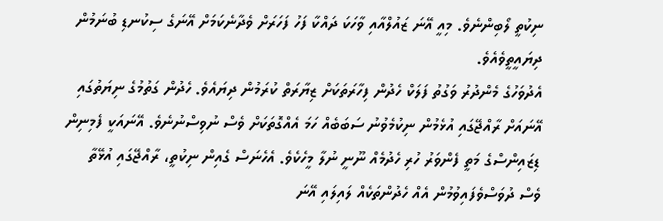ނިކުތީ ލޯބިންނެވެ. މިއީ އޭނަ ޒައުލްއާއި ވާހަކަ ދައްކާ ފަހު ފަހަރަށް ވެދާނެކަމަށް އޭނަގެ ސިކުނޑި ބުނަމުން ދިޔައީތީވެއެވެ.
އެދުވަހުގެ މެންދުރު ވަގުތު ފަލަކް ހެދުން ފިހާރަތަކަށް ޒިޔާރަތް ކުރަމުން ދިޔައެވެ. ހެދުން ގަތުމުގެ ނިޔަތުގައި އޭނައަށް ރާއްޖޭގައި އުޅެމުން ނިކުމެވުނު ސަބަބެއް ހަމަ އެއްގޮތަކަށް ވެސް ނުވިސްނުނެވެ. އޭނައަކީ ފެމިނިން ޑިޒައިންސްގެ މަތީ ފެންވަރު ހުރި ހެދުމެއް ނޫނީ ނުލާ މީހެކެވެ. އެހެނަސް ގެއިން ނިކުތީ، ރާއްޖޭގައި އުޅޭތާ ވެސް ދުވަސްވެފައިވުމުން އެއް ހެދުންތަކެއް ލައިލައި އޭނަ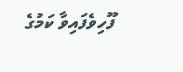ފޫހިވެފައިވާ ކަމުގެ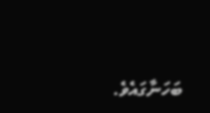ބަހަނާގައެވެ.